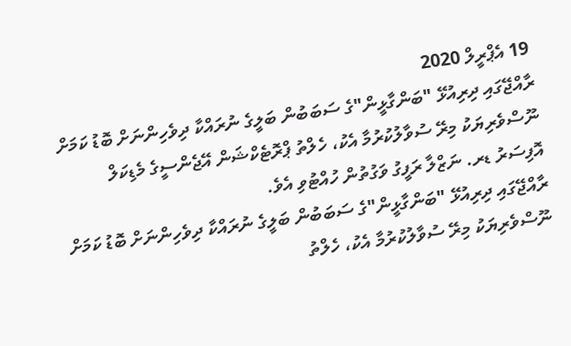19 އެޕްރީލް 2020
ރާއްޖޭގައި ދިރިއުޅޭ "ބަންގާޅީން"ގެ ސަބަބުން ބަލީގެ ނުރައްކާ ދިވެހިންނަށް ބޮޑު ކަމަށް ނޫސްވެރިޔަކު މިރޭ ސުވާލުކުރުމާ އެކު، ހެލްތު ޕްރޮޓެކްޝަން އޭޖެންސީގެ މެޑިކަލް އޮފިސަރު ޑރ. ނަޒްލާ ރަފީގު ވަގުތުން ހުއްޓުވި އެވެ.
ރާއްޖޭގައި ދިރިއުޅޭ "ބަންގާޅީން"ގެ ސަބަބުން ބަލީގެ ނުރައްކާ ދިވެހިންނަށް ބޮޑު ކަމަށް ނޫސްވެރިޔަކު މިރޭ ސުވާލުކުރުމާ އެކު، ހެލްތު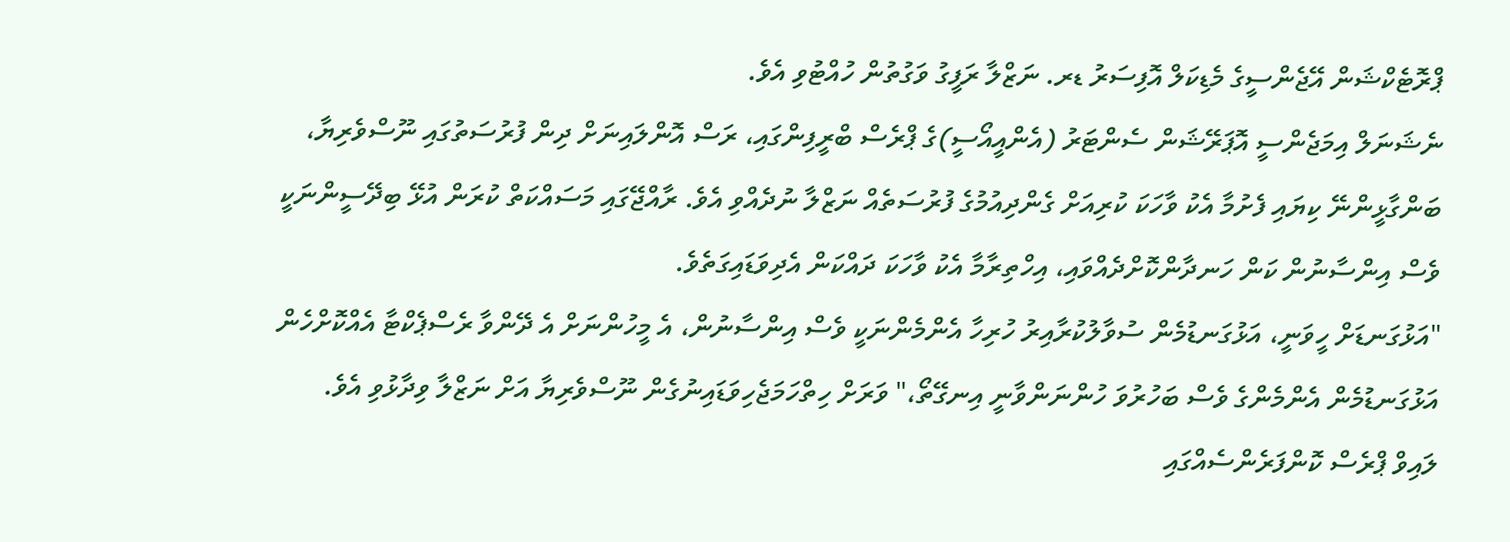ޕްރޮޓެކްޝަން އޭޖެންސީގެ މެޑިކަލް އޮފިސަރު ޑރ. ނަޒްލާ ރަފީގު ވަގުތުން ހުއްޓުވި އެވެ.
ނެޝަނަލް އިމަޖެންސީ އޮޕަރޭޝަން ސެންޓަރު (އެންއީއޯސީ)ގެ ޕްރެސް ބްރީފިންގައި، ރަސް އޮންލައިނަށް ދިން ފުރުސަތުގައި ނޫސްވެރިޔާ، ބަންގާޅީންނޭ ކިޔައި ފެށުމާ އެކު ވާހަކަ ކުރިއަށް ގެންދިއުމުގެ ފުރުސަތެއް ނަޒްލާ ނުދެއްވި އެވެ. ރާއްޖޭގައި މަސައްކަތް ކުރަން އުޅޭ ބިދޭސީންނަކީ ވެސް އިންސާނުން ކަން ހަނދާންކޮށްދެއްވައި، އިހްތިރާމާ އެކު ވާހަކަ ދައްކަން އެދިވަޑައިގަތެވެ.
"އަޅުގަނޑަށް ހީވަނީ، އަޅުގަނޑުމެން ސުވާލުކުރާއިރު ހުރިހާ އެންމެންނަކީ ވެސް އިންސާނުން، އެ މީހުންނަށް އެ ދޭންވާ ރެސްޕެކްޓާ އެއްކޮށްހެން އަޅުގަނޑުމެން އެންމެންގެ ވެސް ބަހުރުވަ ހުންނަންވާނީ އިނގޭތޯ،" ވަރަށް ހިތްހަމަޖެހިވަޑައިނުގެން ނޫސްވެރިޔާ އަށް ނަޒްލާ ވިދާޅުވި އެވެ.
ލައިވް ޕްރެސް ކޮންފަރެންސެއްގައި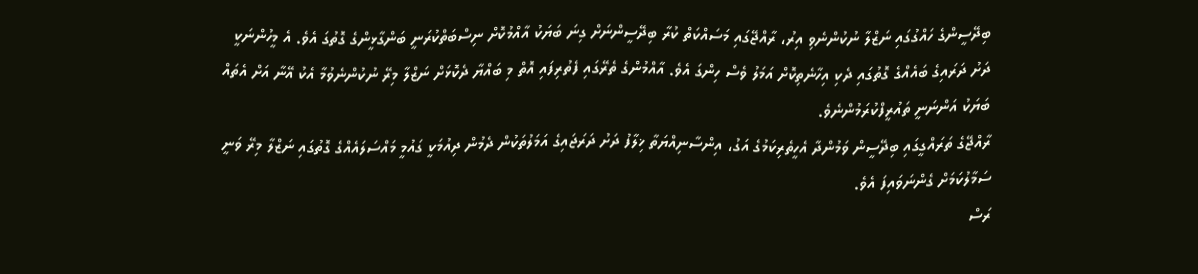ބިދޭސީންގެ ހައްގުގައި ނަޒްލާ ނުކުންނެވި އިރު، ރާއްޖޭގައި މަސައްކަތް ކުރާ ބިދޭސީންނަށް ގިނަ ބަޔަކު އާއްމުކޮށް ނިސްބަތްކުރަނީ ބަންގާޅީންގެ ގޮތުގަ އެވެ. އެ މީހުންނަކީ ދަށު ދަރައިގެ ބައެއްގެ ގޮތުގައި ދެކި އިހާނެތިކޮށް އަމަލު ވެސް ހިންގަ އެވެ. އާއްމުންގެ ތެރޭގައި ފެތުރިފައި އޮތް މި ބައްޔާ ދެކޮޅަށް ނަޒްލާ މިރޭ ނުކުންނެވުމާ އެކު އޭނާ އަށް އެތައް ބަޔަކު އަންނަނީ ތައުރީފްކުރަމުންނެވެ.
ރާއްޖޭގެ ތަރައްގީގައި ބިދޭސީން ވަމުންދާ އެހީތެރިކަމުގެ އަގު، އިންސާނިއްޔަތާ ޚިލާފު ދަށު ދަރަޖައިގެ އަމަލުތަކުން ދެމުން ދިއުމަކީ ގައުމީ މައްސަލައެއްގެ ގޮތުގައި ނަޒްލާ މިރޭ ވަނީ ސަމާލުކަމަށް ގެންނަވައިފަ އެވެ.
ރަސް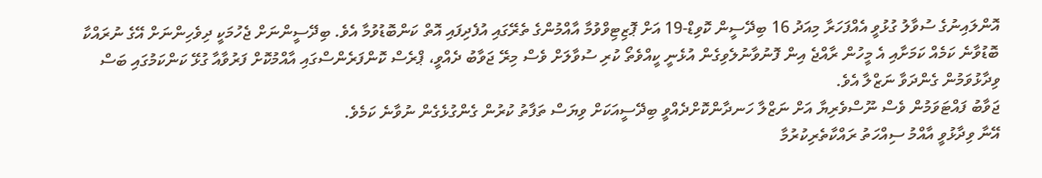އޮންލައިނުގެ ސުވާލު ގުޅުވީ އެއްފަހަރާ މިއަދު 16 ބިދޭސީން ކޮވިޑް-19 އަށް ޕޮޒިޓިވްވުމާ އާއްމުންގެ ތެރޭގައި އުފެދިފައި އޮތް ކަންބޮޑުވުމާ އެވެ. ބިދޭސީންނަށް ޖެހުމަކީ ދިވެހިންނަށް އޭގެ ނުރައްކާ ބޮޑުވާނެ ކަމެއް ކަމަށާއި އެ މީހުން ރާއްޖެ އިން ފޮނުވާނުލެވިގެން އުޅެނީ ކީއްވެތޯ ކުރި ސުވާލަށް ވެސް މިރޭ ޖަވާބު ދެއްވީ، ޕްރެސް ކޮންފަރެންސްގައި އާއްމުކޮށް ފަރުވާއާ ގުޅޭ ކަންކަމުގައި ބަސް ވިދާޅުވަމުން ގެންދަވާ ނަޒްލާ އެވެ.
ޖަވާބު ފައްޓަވަމުން ވެސް ނޫސްވެރިޔާ އަށް ނަޒްލާ ހަނދާންކޮށްދެއްވީ ބިދޭސީއަކަށް ވިޔަސް ތަފާތު ކުރުން ގެންގުޅެގެން ނުވާނެ ކަމެވެ.
އޭނާ ވިދާޅުވީ އާއްމު ސިއްހަތު ރައްކާތެރިކުރުމާ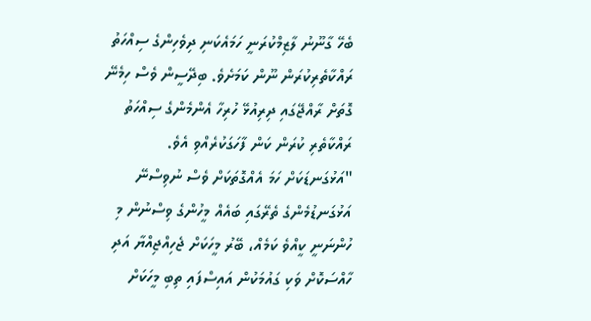ބެހޭ ގާނޫނު ލާޒިމްކުރަނީ ހަމައެކަނި ދިވެހިންގެ ސިއްހަތު ރައްކާތެރިކުރަން ނޫން ކަމަށެވެ. ބިދޭސީން ވެސް ހިމެނޭ ގޮތަށް ރާއްޖޭގައި ދިރިއުޅޭ ހުރިހާ އެންމެންގެ ސިއްހަތު ރައްކާތެރި ކުރަން ކަން ފާހަގަކުރެއްވި އެވެ.
"އަޅުގަނޑަކަށް ހަމަ އެއްގޮތަކަށް ވެސް ނުވިސްނޭ އަޅުގަނޑުމެންގެ ތެރޭގައި ބައެއް މީހުންގެ ވިސްނުން މި ހުންނަނީ ކީއްވެ ކަމެއް، ބޭރު މީހަކަށް ޖެހިއްޖިއްޔާ އަދި ހާއްސަކޮށް ވަކި ގައުމަކުން އައިސްފައި ތިބި މީހަކަށް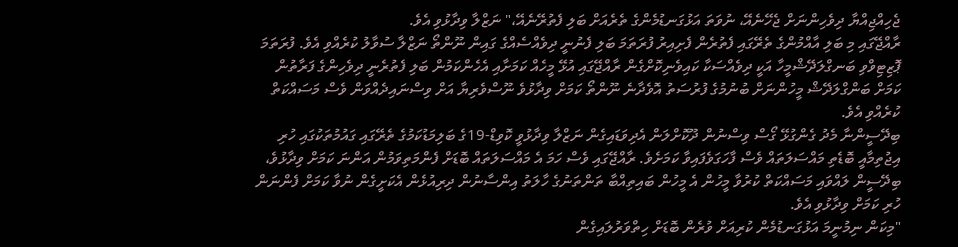ޖެހިއްޖިއްޔާ ދިވެހިންނަށް ޖެހޭނެއޭ، ނުވަތަ އަޅުގަނޑުމެންގެ ތެރެއަށް ބަލި ފެތުރޭނެއޭ،" ނަޒްލާ ވިދާޅުވި އެވެ.
ރާއްޖޭގައި މި ބަލި އާއްމުންގެ ތެރޭގައި ފެތުރެން ފެށިއިރު ފުރަތަމަ ބަލި ފެނުނީ ދިވެއްސެއްގެ ގައިން ނޫންތޯ ނަޒްލާ ސުވާލު ކުރެއްވި އެވެ. ފުރަތަމަ ޕޮޒިޓިވްވި ބަނގްލަދޭޝްމީހާ އަކީ ދިވެއްސަކާ ކައިވެނިކޮށްގެން ރާއްޖޭގައި އުޅޭ މީހެއް ކަމަށާއި އެހެންކަމުން ބަލި ފެތުރެނީ ދިވެހިންގެ ފަރާތުން ކަމަށް ބަންގްލަދޭޝް މީހުންނަށް ބުނުމުގެ ފުރުސަތު އޮވެދާނެ ނޫންތޯ ކަމަށް ވިދާޅުވެ ނޫސްވެރިޔާ އަށް ވިސްނައިދެއްވަން ވެސް މަސައްކަތް ކުރެއްވި އެވެ.
ބިދޭސީންނާ މެދު ގެންގުޅޭ ގޯސް ވިސްނުން ދޫކޮށްލަން އެދިވަޑައިގެން ނަޒްލާ ވިދާޅުވީ ކޮވިޑް-19ގެ ބަލިމަޑުކަމުގެ ތެރޭގައި ގައުމުތަކުގައި ހުރި އިޖުތިމާއީ ބޮޑެތި މައްސަލަތައް ވެސް ފާހަގަވެފައިވާ ކަމަށެވެ. ރާއްޖޭގައި ވެސް ހަމަ އެ މައްސަލަތައް ބޮޑަށް ފެންމަތިވަމުން އަންނަ ކަމަށް ވިދާޅުވެ، ބިދޭސީން ލައްވައި މަސައްކަތް ކުރުވާ މީހުން އެ މީހުން ބައިތިއްބާ ތަންތަނުގެ ހާލަތު އިންސާނުން ދިރިއުޅެން އެކަށީގެން ނުވާ ކަމަށް ފެންނަން ހުރި ކަމަށް ވިދާޅުވި އެވެ.
"މިކަން ނިމުނީމަ އަޅުގަނޑުމެން ކުރިއަށް ވުރެން ބޮޑަށް ހިތްވަރުލައިގެން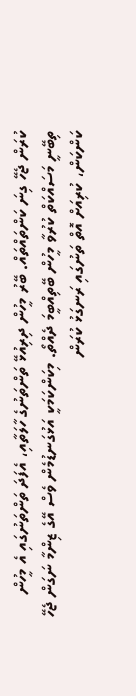ކުރަން ޖެހޭ ގިނަ ކަންތައްތައް. ބޭރު މީހުން ދިރިއުޅޭ ތަންތަނުގެ ހާލަތާއި، އެފަދަ ތަންތަނުގައި އެ މީހުން ތިބޭނީ މަސައްކަތް ކުރުވާ މީހުން ބޭތިއްބީމަ ދެއްތޯ. މިކަންކަމަކީ އަޅުގަނޑުމެން ވެސް އޭގެ ޒިންމާ ނަގަން ޖެހޭ ކަންކަން، ކުރިއަށް އޮތް ތަނުގައި ރަނގަޅު ކުރަން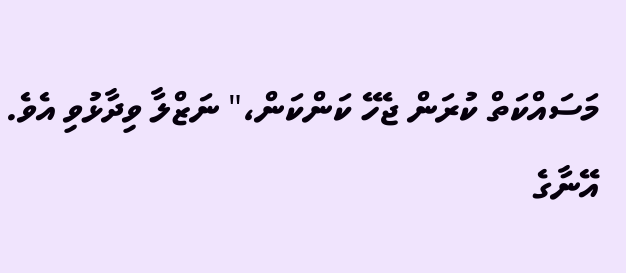މަސައްކަތް ކުރަން ޖެހޭ ކަންކަން،" ނަޒްލާ ވިދާޅުވި އެވެ.
އޭނާގެ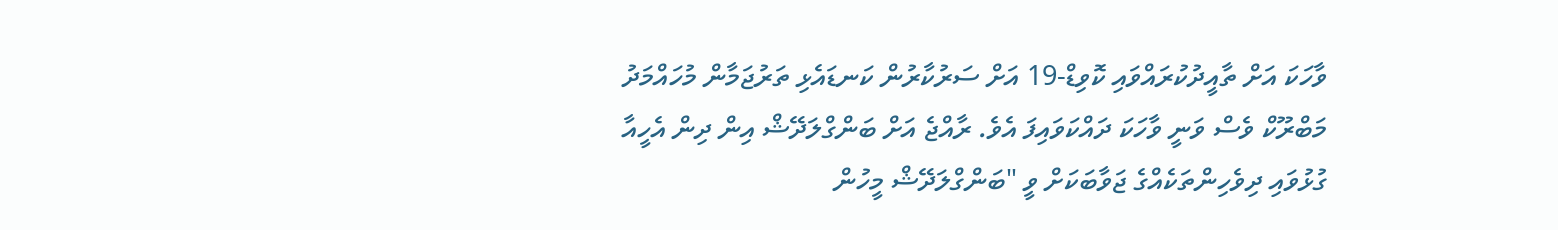ވާހަކަ އަށް ތާއީދުކުރައްވައި ކޮވިޑް-19 އަށް ސަރުކާރުން ކަނޑައެޅި ތަރުޖަމާން މުހައްމަދު މަބްރޫކް ވެސް ވަނީ ވާހަކަ ދައްކަވައިފަ އެވެ. ރާއްޖެ އަށް ބަންގްލަދޭޝް އިން ދިން އެހީއާ ގުޅުވައި ދިވެހިންތަކެއްގެ ޖަވާބަކަށް ވީ "ބަންގްލަދޭޝް މީހުން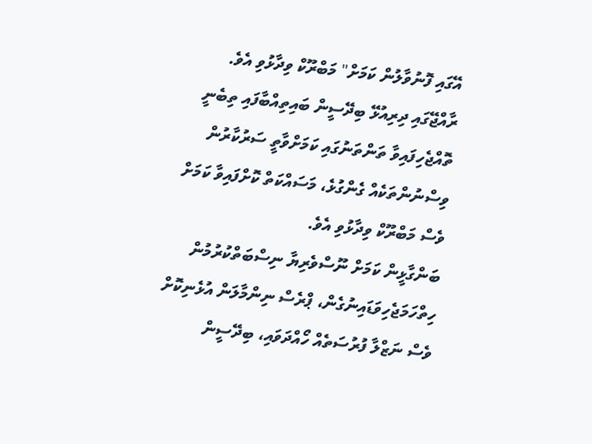އޭގައި ފޮނުވާލުން ކަމަށް" މަބްރޫކް ވިދާޅުވި އެވެ.
ރާއްޖޭގައި ދިރިއުޅޭ ބިދޭސީން ބައިތިއްބާފައި ތިބެނީ ތޮއްޖެހިފައިވާ ތަންތަނުގައި ކަމަށްވާތީ ސަރުކާރުން ވިސްނުންތަކެއް ގެންގުޅެ، މަސައްކަތް ކޮށްފައިވާ ކަމަށް ވެސް މަބްރޫކް ވިދާޅުވި އެވެ.
ބަންގާޅީން ކަމަށް ނޫސްވެރިޔާ ނިސްބަތްކުރުމުން ހިތްހަމަޖެހިވަޑައިނުގެން، ޕްރެސް ނިންމާލަން އުޅެނިކޮށް ވެސް ނަޒްލާ ފުރުސަތެއް ހޯއްދަވައި، ބިދޭސީން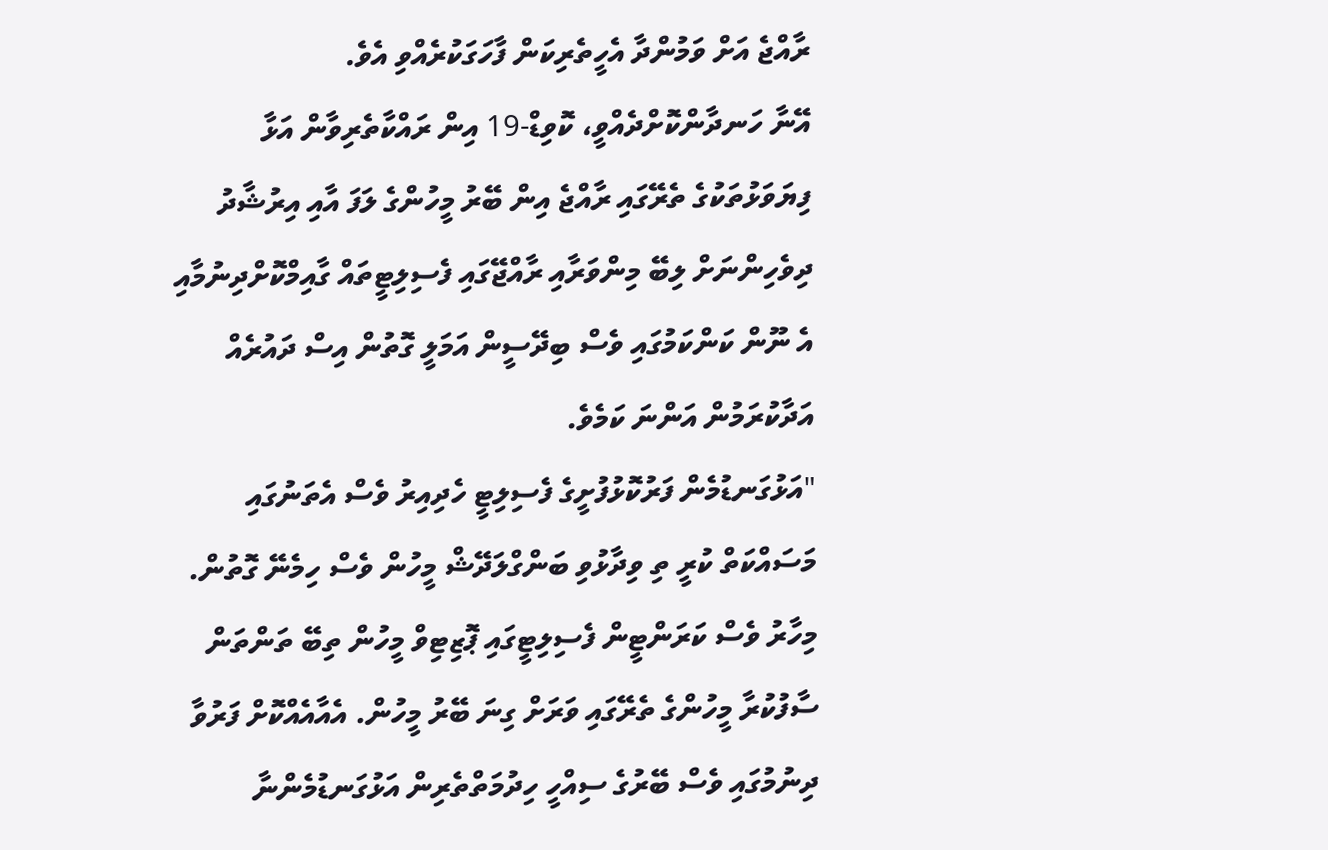ރާއްޖެ އަށް ވަމުންދާ އެހީތެރިކަން ފާހަގަކުރެއްވި އެވެ.
އޭނާ ހަނދާންކޮށްދެއްވީ، ކޮވިޑް-19 އިން ރައްކާތެރިވާން އަޅާ ފިޔަވަޅުތަކުގެ ތެރޭގައި ރާއްޖެ އިން ބޭރު މީހުންގެ ލަފަ އާއި އިރުޝާދު ދިވެހިންނަށް ލިބޭ މިންވަރާއި ރާއްޖޭގައި ފެސިލިޓީތައް ގާއިމްކޮށްދިނުމާއި އެ ނޫން ކަންކަމުގައި ވެސް ބިދޭސީން އަމަލީ ގޮތުން އިސް ދައުރެއް އަދާކުރަމުން އަންނަ ކަމެވެ.
"އަޅުގަނޑުމެން ފަރުކޮޅުފުށީގެ ފެސިލިޓީ ހެދިއިރު ވެސް އެތަނުގައި މަސައްކަތް ކުރީ ތި ވިދާޅުވި ބަންގްލަދޭޝް މީހުން ވެސް ހިމެނޭ ގޮތުން. މިހާރު ވެސް ކަރަންޓީން ފެސިލިޓީގައި ޕޮޒިޓިވް މީހުން ތިބޭ ތަންތަން ސާފުކުރާ މީހުންގެ ތެރޭގައި ވަރަށް ގިނަ ބޭރު މީހުން. އެއާއެއްކޮށް ފަރުވާ ދިނުމުގައި ވެސް ބޭރުގެ ސިއްހީ ހިދުމަތްތެރިން އަޅުގަނޑުމެންނާ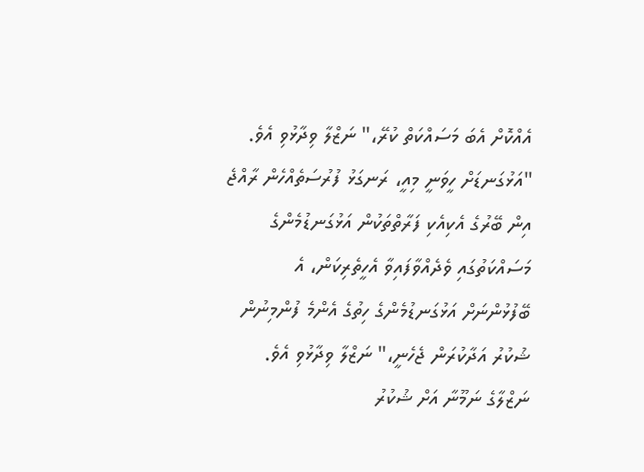އެއްކޮށް އެބަ މަސައްކަތް ކުރޭ،" ނަޒްލާ ވިދާޅުވި އެވެ.
"އަޅުގަނޑަށް ހީވަނީ މިއީ، ރަނގަޅު ފުރުސަތެއްހެން ރާއްޖެ އިން ބޭރުގެ އެކިއެކި ފަރާތްތަކުން އަޅުގަނޑުމެންގެ މަސައްކަތުގައި ވެދެއްވާފައިވާ އެހީތެރިކަން، އެ ބޭފުޅުންނަށް އަޅުގަނޑުމެންގެ ހިތުގެ އެންމެ ފުންމިނުން ޝުކުރު އަދާކުރަން ޖެހެނީ،" ނަޒްލާ ވިދާޅުވި އެވެ.
ނަޒްލާގެ ނަމޫނާ އަށް ޝުކުރު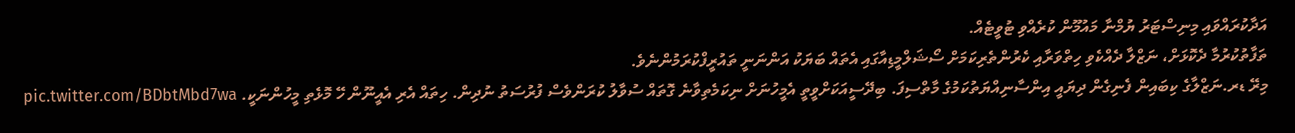އަދާކުރައްވައި މިނިސްޓަރު ޔުމްނާ މައުމޫން ކުރެއްވި ޓުވީޓެއް.
ތަފާތުކުރުމާ ދެކޮޅަށް، ނަޒްލާ ދެއްކެވި ހިތްވަރާއި ކެރުންތެރިކަމަށް ސޯޝަލްމީޑިއާގައި އެތައް ބަޔަކު އަންނަނީ ތައުރީފްކުރަމުންނެވެ.
މިރޭ ޑރ.ނަޒްލާގެ ކިބައިން ފެނިގެން ދިޔައީ އިންސާނިއްޔަތުކަމުގެ މާތްސިފަ. ބިދޭސީއަކަށްވީތީ އެމީހުނަށް ނިކަމެތިވާނެ ގޮތައް ސުވާލު ކުރަންވެސް ފުރުސަތު ނުދިން. ހިތައް އެރި އެއީނޫން ހޭ މޮޅެތި މީހުންނަކީ. pic.twitter.com/BDbtMbd7wa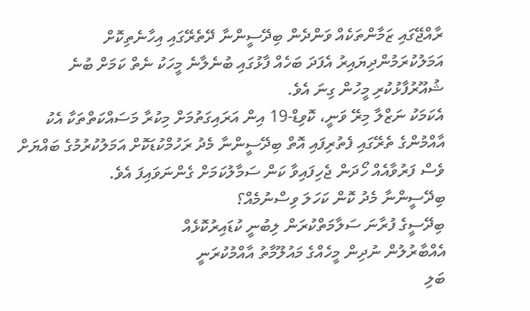ރާއްޖޭގައި ޒަމާންތަކެއް ވަންދެން ބިދޭސީންނާ ދޭތެރޭގައި އިހާނެތިކޮށް އަމަލުކުރަމުންދިޔައިރު އެފަދަ ބަހެއް ފާޅުގައި ބުނެލާނެ މީހަކު ނެތް ކަމަށް ބުނެ ޝުއޫރުފާޅުކުރި މީހުން ގިނަ އެވެ.
އެކަމަކު ނަޒްލާ މިރޭ ވަނީ، ކޮވިޑް-19 އިން އަރައިގަތުމަށް މިކުރާ މަސައްކަތްތަކާ އެކު އާއްމުންގެ ތެރޭގައި ފެތުރިފައި އޮތް ބިދޭސީންނާ މެދު ރަހުމްކުޑަކޮށް އަމަލުކުރުމުގެ ބައްޔަށް ވެސް ފަރުވާއެއް ހޯދަން ޖެހިފައިވާ ކަން ސަމާލުކަމަށް ގެންނަވައިފަ އެވެ.
ބިދޭސީންނާ މެދު ކޮން ކަހަލަ ވިސްނުމެއް؟
ބިދޭސީގެ ފުރާނަ ސަލާމަތްކުރަން ލިބުނީ ކުޑައިރުކޮޅެއް
އެއްބާރުލުން ނުދިން މީހެއްގެ މައުލޫމާތު އާއްމުކުރަނީ
ބަލި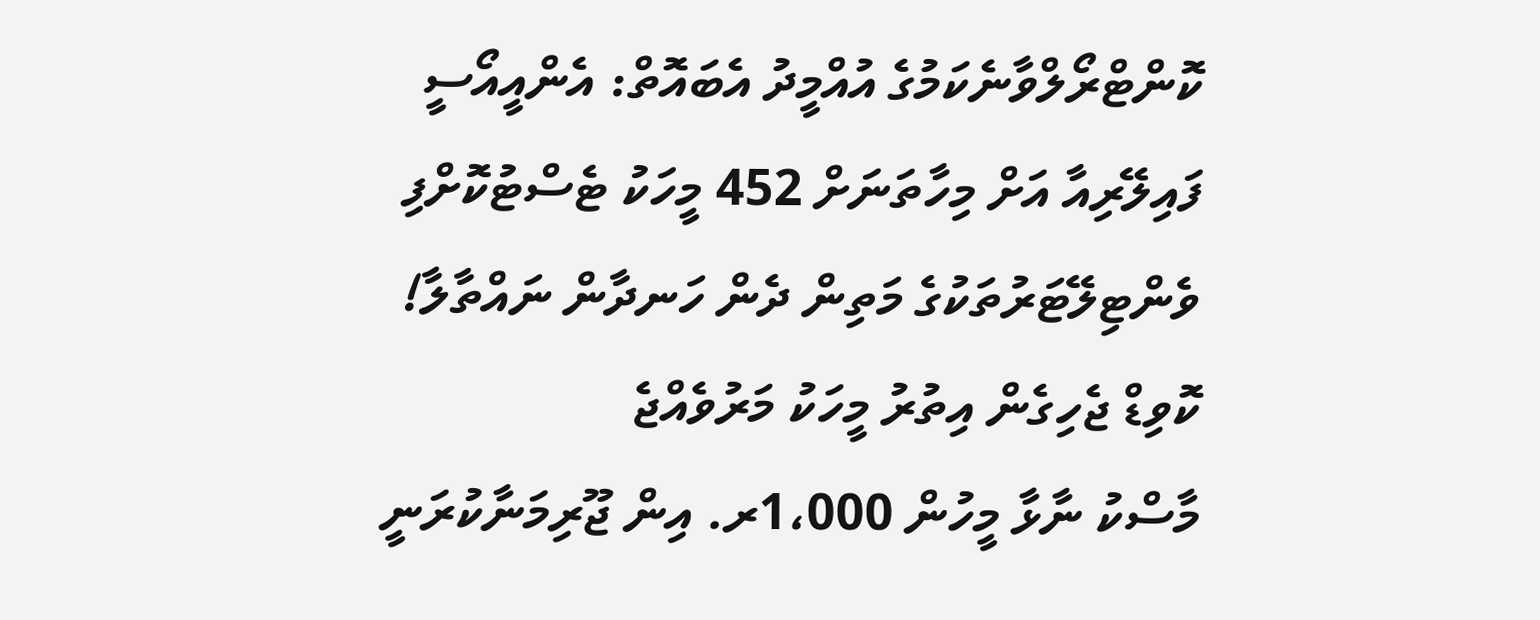ކޮންޓްރޯލްވާނެކަމުގެ އުއްމީދު އެބައޮތް: އެންއީއޯސީ
ފައިލޭރިއާ އަށް މިހާތަނަށް 452 މީހަކު ޓެސްޓުކޮށްފި
ވެންޓިލޭޓަރުތަކުގެ މަތިން ދެން ހަނދާން ނައްތާލާ!
ކޮވިޑް ޖެހިގެން އިތުރު މީހަކު މަރުވެއްޖެ
މާސްކު ނާޅާ މީހުން 1،000ރ. އިން ޖޫރިމަނާކުރަނީ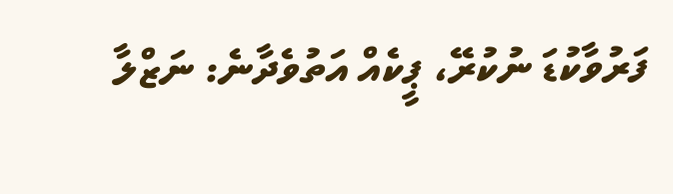ފަރުވާކުޑަ ނުކުރޭ، ޕީކެއް އަތުވެދާނެ: ނަޒްލާ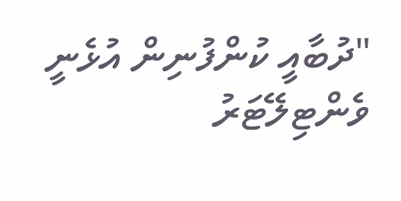"ދުބާއީ ކުންފުނިން އުޅެނީ ވެންޓިލޭޓަރު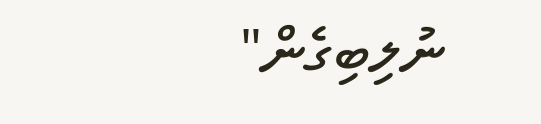ނުލިބިގެން"